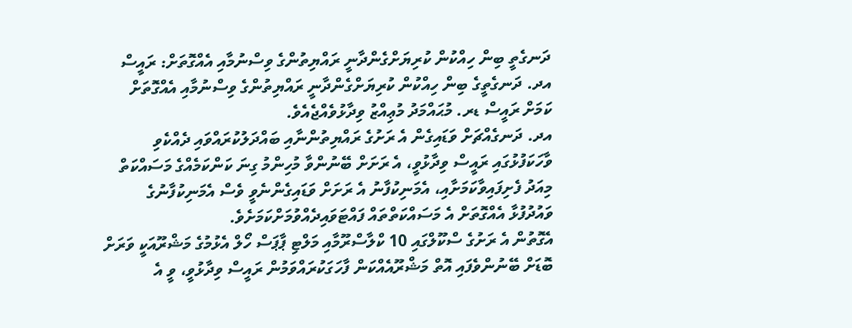ދަނގެތީ ބިން ހިއްކުން ކުރިޔަށްގެންދާނީ ރައްޔިތުންގެ ވިސްނުމާއި އެއްގޮތަށް: ރައީސް
އދ. ދަނގެތީގެ ބިން ހިއްކުން ކުރިޔަށްގެންދާނީ ރައްޔިތުންގެ ވިސްނުމާއި އެއްގޮތަށް ކަމަށް ރައީސް ޑރ. މުޙައްމަދު މުޢިއްޒު ވިދާޅުވެއްޖެއެވެ.
އދ. ދަނގެއްޗަށް ވަޑައިގެން އެ ރަށުގެ ރައްޔިތުންނާއި ބައްދަލުކުރައްވައި ދެއްކެވި ވާހަކަފުޅުގައި ރައީސް ވިދާޅުވީ، އެ ރަށަށް ބޭނުންވާ މުހިންމު ގިނަ ކަންކަމެއްގެ މަސައްކަތް މިއަދު ފެށިފައިވާކަމަށާއި، އެމަނިކުފާނު އެ ރަށަށް ވަޑައިގެންނެވީ ވެސް އެމަނިކުފާނުގެ ވައުދުފުޅާ އެއްގޮތަށް އެ މަސައްކަތްތައް ފައްޓަވައިދެއްވުމަށްކަމަށެވެ.
އެގޮތުން އެ ރަށުގެ ސްކޫލްގައި 10 ކްލާސްރޫމާއި މަލްޓި ޕާޕަސް ހޯލް އެޅުމުގެ މަޝްރޫއަކީ ވަރަށް ބޮޑަށް ބޭނުންވެފައި އޮތް މަޝްރޫއެއްކަން ފާހަގަކުރައްވަމުން ރައީސް ވިދާޅުވީ، ވީ އެ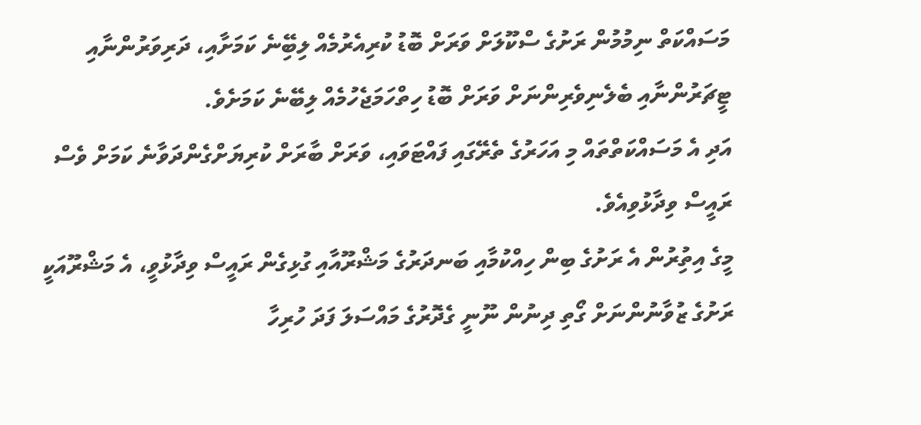މަސައްކަތް ނިމުމުން ރަށުގެ ސްކޫލަށް ވަރަށް ބޮޑު ކުރިއެރުމެއް ލިބިޭނެ ކަމަށާއި، ދަރިވަރުންނާއި ޓީޗަރުންނާއި ބެލެނިވެރިންނަށް ވަރަށް ބޮޑު ހިތްހަމަޖެހުމެއް ލިބޭނެ ކަމަށެވެ.
އަދި އެ މަސައްކަތްތައް މި އަހަރުގެ ތެރޭގައި ފައްޓަވައި، ވަރަށް ބާރަށް ކުރިޔަށްގެންދަވާނެ ކަމަށް ވެސް ރައީސް ވިދާޅުވިއެވެ.
މީގެ އިތިުރުން އެ ރަށުގެ ބިން ހިއްކުމާއި ބަނދަރުގެ މަޝްރޫއާއި ގުޅިގެން ރައީސް ވިދާޅުވީ، އެ މަޝްރޫއަކީ ރަށުގެ ޒުވާނުންނަށް ގޯތި ދިނުން ނޫނީ ގެދޮރުގެ މައްސަލަ ފަދަ ހުރިހާ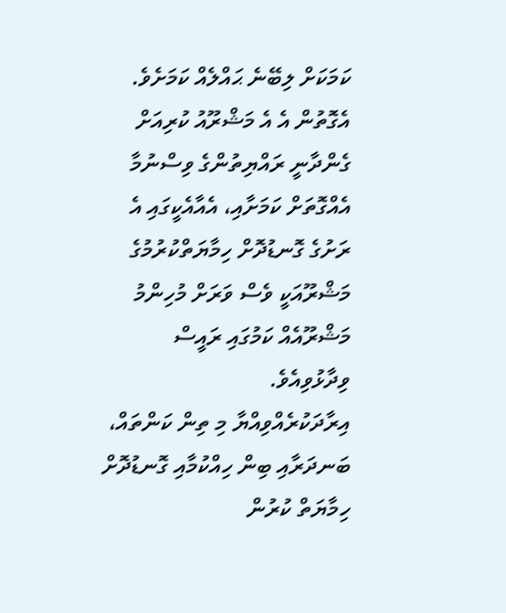ކަމަކަށް ލިބޭނެ ޙައްލެއް ކަމަށެވެ. އެގޮތުން އެ އެ މަޝްރޫއު ކުރިއަށް ގެންދާނީ ރައްޔިތުންގެ ވިސްނުމާ އެއްގޮތަށް ކަމަށާއި، އެއާއެކީގައި އެ ރަށުގެ ގޮނޑުދޮށް ހިމާޔަތްކުރުމުގެ މަޝްރޫއަކީ ވެސް ވަރަށް މުހިންމު މަޝްރޫއެއް ކަމުގައި ރައީސް ވިދާޅުވިއެވެ.
އިރާދަކުރެއްވިއްޔާ މި ތިން ކަންތައް، ބަނދަރާއި ބިން ހިއްކުމާއި ގޮނޑުދޮށް ހިމާޔަތް ކުރުން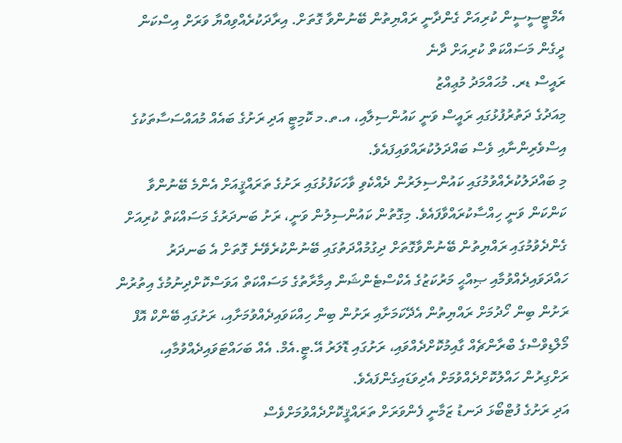އެމްޓީސީސީން ކުރިއަށް ގެންދާނީ ރައްޔިތުން ބޭނުންވާ ގޮތަށް. އިރާދަކުރެއްވިއްޔާ ވަރަށް އިސްކަން ދީގެން މަސައްކަތް ކުރިއަށް ދާނެ
ރައީސް ޑރ. މުޙައްމަދު މުޢިއްޒު
މިއަދުގެ ދަތުރުފުޅުގައި ރައީސް ވަނީ ކައުންސިލާއި، އ.ތ.މ ކޮމިޓީ އަދި ރަށުގެ ބައެއް މުއައްސަސާތަކުގެ އިސްވެރިންނާއި ވެސް ބައްދަލުކުރައްވައިފައެވެ.
މި ބައްދަލުކުރެއްވުމުގައި ކައުންސިލަރުން ދެއްކެވި ވާހަކަފުޅުގައި ރަށުގެ ތަރައްޤީއަށް އެންމެ ބޭނުންވާ ކަންކަން ވަނީ ހިއްސާކުރައްވާފައެވެ. މިގޮތުން ކައުންސިލުން ވަނީ، ރަށު ބަނދަރުގެ މަސައްކަތް ކުރިއަށް ގެންދެވުމުގައި ރައްޔިތުން ބޭނުންވާގޮތަށް ދިގުމުއްދަތުގައި ބޭނުންކުރެވޭނެ ގޮތަށް އެ ބަނދަރު ހައްދަވައިދެއްވުމާއި ޞިއްޙީ މަރުކަޒުގެ އެކްސްޓެންޝަން އިމާރާތުގެ މަސައްކަތް އަވަސްކޮށްދިނުމުގެ އިތުރުން ރަށުން ބިން ހޯދުމަށް ރައްޔިތުން އެދޭކަމަށާއި ރަށުން ބިން ހިއްކަވައިދެއްވުމަށާއި، ރަށުގައި ބޭންކް އޮފް މޯލްޑިވްސްގެ ބްރާންޗެއް ގާއިމުކޮށްދެއްވައި، ރަށުގައި ޑޮލަރު އޭ.ޓީ.އެމް. އެއް ބަހައްޓަވައިދެއްވުމާއި، ރަށްގިރުން ހައްލުކޮށްދެއްވުމަށް އެދިވަޑައިގެންފައެވެ.
އަދި ރަށުގެ ފުޓްބޯޅަ ދަނޑު ޒަމާނީ ފެންވަރަށް ތަރައްޤީކޮށްދެއްވުމަށްވެސް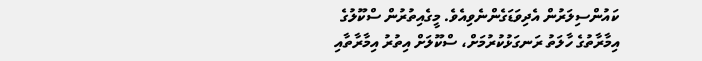ކައުންސިލަރުން އެދިވަޑަގެންނެވިއެވެ. މީގެއިތުރުން ސްކޫލުގެ އިމާރާތުގެ ހާލަތު ރަނގަޅުކުރުމަށް، ސްކޫލަށް އިތުރު އިމާރާތާއި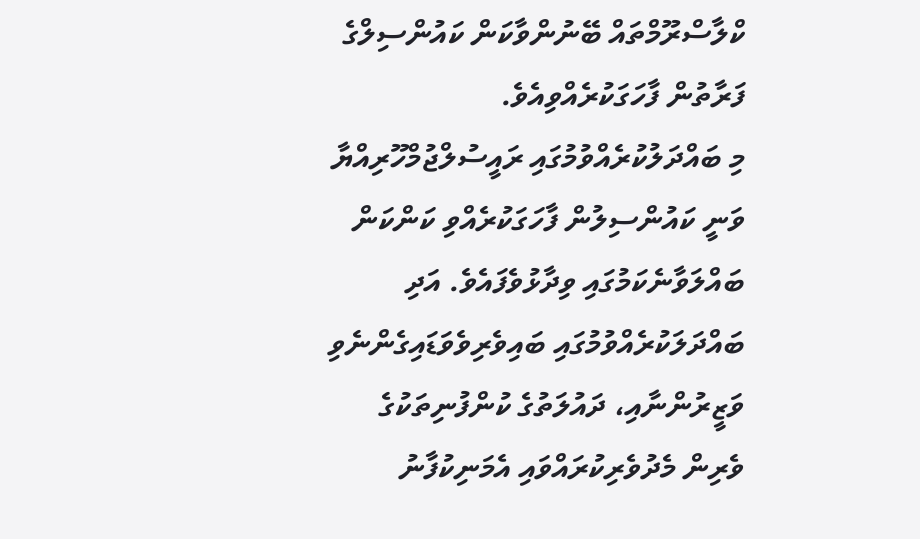ކްލާސްރޫމްތައް ބޭނުންވާކަން ކައުންސިލްގެ ފަރާތުން ފާހަގަކުރެއްވިއެވެ.
މި ބައްދަލުކުރެއްވުމުގައި ރައީސުލްޖުމްހޫރިއްޔާ ވަނީ ކައުންސިލުން ފާހަގަކުރެއްވި ކަންކަން ބައްލަވާނެކަމުގައި ވިދާޅުވެފައެވެ. އަދި ބައްދަލަކުރެއްވުމުގައި ބައިވެރިވެވަޑައިގެންނެވި ވަޒީރުންނާއި، ދައުލަތުގެ ކުންފުނިތަކުގެ ވެރިން މެދުވެރިކުރައްވައި އެމަނިކުފާނު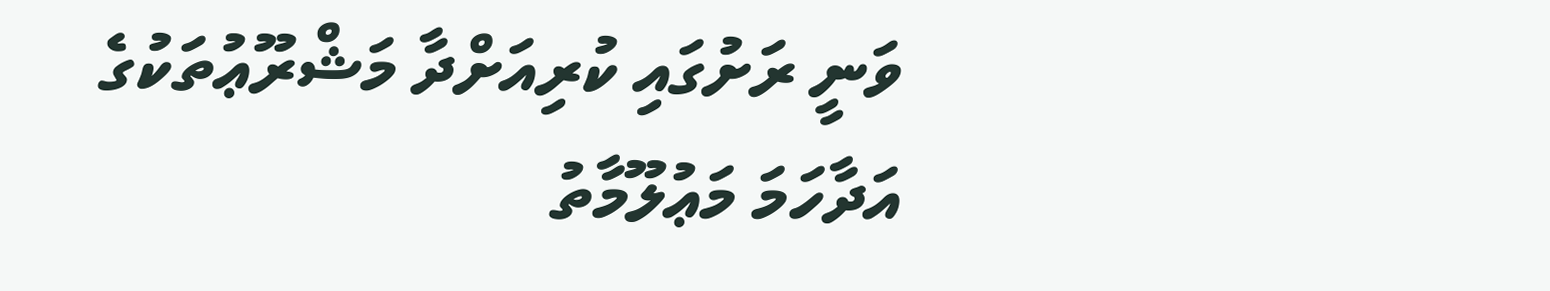ވަނީ ރަށުގައި ކުރިއަށްދާ މަޝްރޫޢުތަކުގެ އަދާހަމަ މަޢުލޫމާތު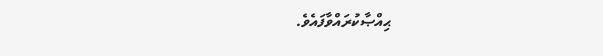ޙިއްޞާކުރައްވާފައެވެ.